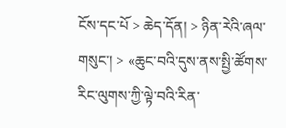ངོས་དང་པོ > ཆེད་དོན། > ཉིན་རེའི་ཞལ་གསུང་། > «ཆུང་བའི་དུས་ནས་སྤྱི་ཚོགས་རིང་ལུགས་ཀྱི་ལྟེ་བའི་རིན་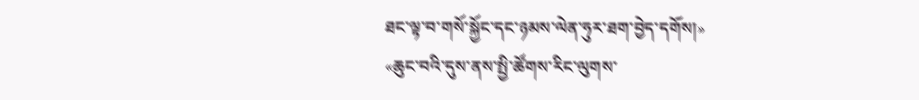ཐང་ལྟ་བ་གསོ་སྐྱོང་དང་ཉམས་ལེན་ཧུར་ཐག་བྱེད་དགོས།»
«ཆུང་བའི་དུས་ནས་སྤྱི་ཚོགས་རིང་ལུགས་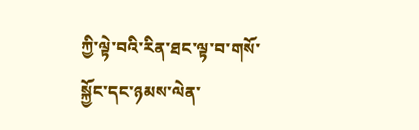ཀྱི་ལྟེ་བའི་རིན་ཐང་ལྟ་བ་གསོ་སྐྱོང་དང་ཉམས་ལེན་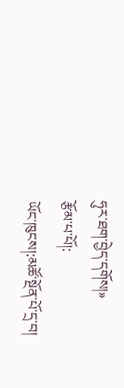ཧུར་ཐག་བྱེད་དགོས།»
རྩོམ་པ་པོ།:
ཡོང་ཁུངས།:མཚོ་སྔོན་པོ་དྲ་བ།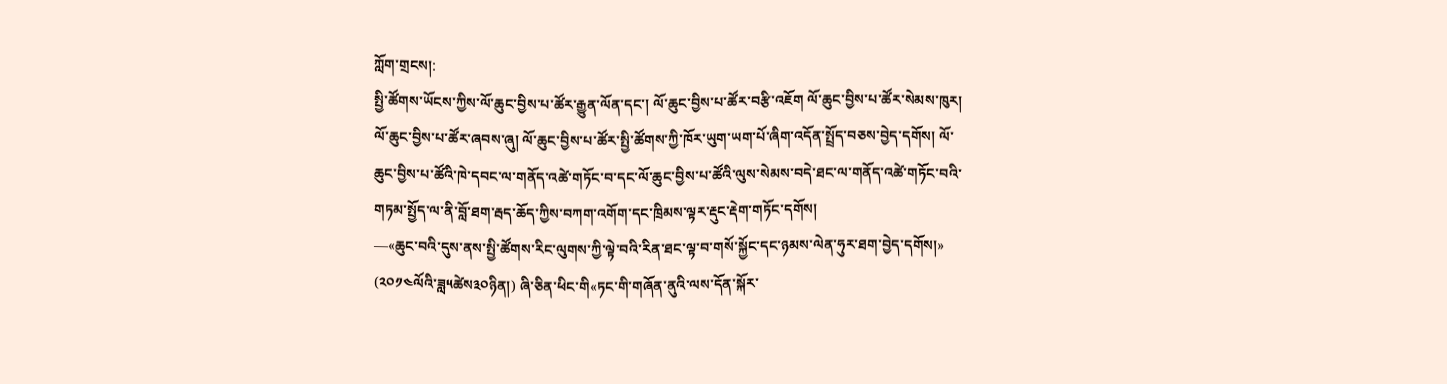ཀློག་གྲངས།:
སྤྱི་ཚོགས་ཡོངས་ཀྱིས་ལོ་ཆུང་བྱིས་པ་ཚོར་རྒྱུན་ལོན་དང་། ལོ་ཆུང་བྱིས་པ་ཚོར་བརྩི་འཇོག ལོ་ཆུང་བྱིས་པ་ཚོར་སེམས་ཁུར། ལོ་ཆུང་བྱིས་པ་ཚོར་ཞབས་ཞུ། ལོ་ཆུང་བྱིས་པ་ཚོར་སྤྱི་ཚོགས་ཀྱི་ཁོར་ཡུག་ཡག་པོ་ཞིག་འདོན་སྤྲོད་བཅས་བྱེད་དགོས། ལོ་ཆུང་བྱིས་པ་ཚོའི་ཁེ་དབང་ལ་གནོད་འཚེ་གཏོང་བ་དང་ལོ་ཆུང་བྱིས་པ་ཚོའི་ལུས་སེམས་བདེ་ཐང་ལ་གནོད་འཚེ་གཏོང་བའི་གཏམ་སྤྱོད་ལ་ནི་བློ་ཐག་རྦད་ཆོད་ཀྱིས་བཀག་འགོག་དང་ཁྲིམས་ལྟར་རྡུང་རྡེག་གཏོང་དགོས།
—«ཆུང་བའི་དུས་ནས་སྤྱི་ཚོགས་རིང་ལུགས་ཀྱི་ལྟེ་བའི་རིན་ཐང་ལྟ་བ་གསོ་སྐྱོང་དང་ཉམས་ལེན་ཧུར་ཐག་བྱེད་དགོས།» (༢༠༡༤ལོའི་ཟླ༥ཚེས༣༠ཉིན།) ཞི་ཅིན་ཕིང་གི«ཏང་གི་གཞོན་ནུའི་ལས་དོན་སྐོར་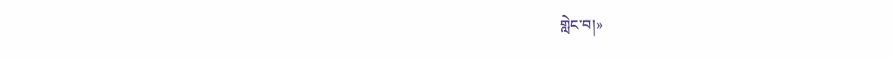གླེང་བ།»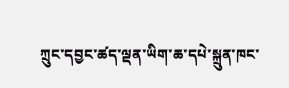ཀྲུང་དབྱང་ཚད་ལྡན་ཡིག་ཆ་དཔེ་སྐྲུན་ཁང་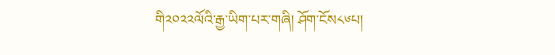གི༢༠༢༢ལོའི་རྒྱ་ཡིག་པར་གཞི། ཤོག་ངོས༨༦པ།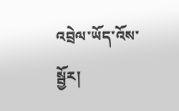འབྲེལ་ཡོད་འོས་སྦྱོར།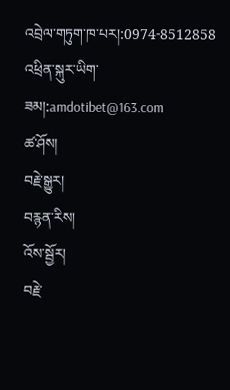འབྲེལ་གཏུག་ཁ་པར།:0974-8512858
འཕྲིན་སྐུར་ཡིག་ཟམ།:amdotibet@163.com
ཚ་ཤོས།
བརྗེ་སྒྱུར།
བརྙན་རིས།
འོས་སྦྱོར།
བརྗེ་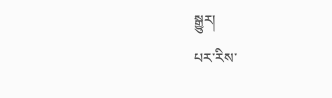སྒྱུར།
པར་རིས་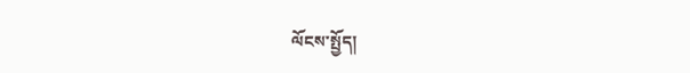ལོངས་སྤྱོད།